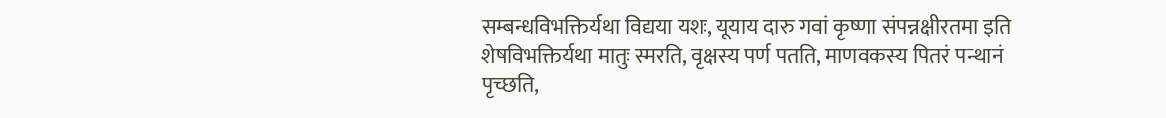सम्बन्धविभक्तिर्यथा विद्यया यशः, यूयाय दारु गवां कृष्णा संपन्नक्षीरतमा इति
शेषविभक्तिर्यथा मातुः स्मरति, वृक्षस्य पर्ण पतति, माणवकस्य पितरं पन्थानं पृच्छति,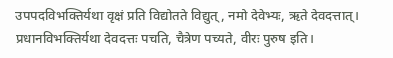उपपदविभक्तिर्यथा वृक्षं प्रति विद्योतते विद्युत्, नमो देवेभ्यः, ऋते देवदत्तात्।
प्रधानविभक्तिर्यथा देवदत्तः पचति, चैत्रेण पच्यते, वीरः पुरुष इति।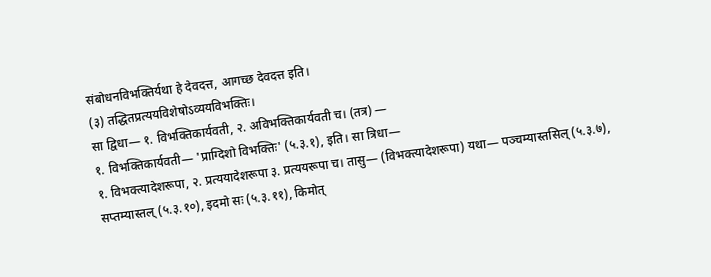संबोधनविभक्तिर्यथा हे देवदत्त, आगच्छ देवदत्त इति।
(३) तद्धितप्रत्ययविशेषोऽव्ययविभक्तिः।
सा द्विधा— १. विभक्तिकार्यवती, २. अविभक्तिकार्यवती च। (तत्र) —
१. विभक्तिकार्यवती— 'प्राग्दिशो विभक्तिः' (५.३.१), इति। सा त्रिधा—
१. विभक्त्यादेशरूपा, २. प्रत्ययादेशरूपा ३. प्रत्ययरूपा च। तासु— (विभक्त्यादेशरूपा) यथा— पञ्चम्यास्तसिल् (५.३.७), सप्तम्यास्तल् (५.३.१०), इदमो सः (५.३.११), किमोत्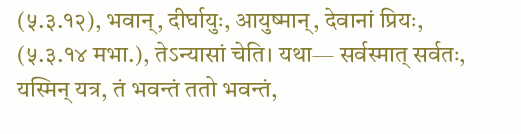(५.३.१२), भवान्, दीर्घायुः, आयुष्मान्, देवानां प्रियः, (५.३.१४ मभा.), तेऽन्यासां चेति। यथा— सर्वस्मात् सर्वतः, यस्मिन् यत्र, तं भवन्तं ततो भवन्तं,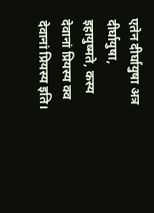एतेन दीर्घायुषा अत्र दीर्घायुषा, इहायुष्मते, कस्य देवानां प्रियस्य क्व देवानां प्रियस्य इति।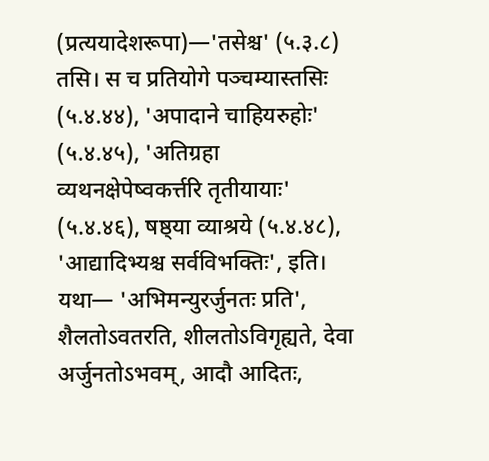(प्रत्ययादेशरूपा)—'तसेश्च' (५.३.८) तसि। स च प्रतियोगे पञ्चम्यास्तसिः (५.४.४४), 'अपादाने चाहियरुहोः' (५.४.४५), 'अतिग्रहा व्यथनक्षेपेष्वकर्त्तरि तृतीयायाः' (५.४.४६), षष्ठ्या व्याश्रये (५.४.४८), 'आद्यादिभ्यश्च सर्वविभक्तिः', इति। यथा— 'अभिमन्युरर्जुनतः प्रति', शैलतोऽवतरति, शीलतोऽविगृह्यते, देवा अर्जुनतोऽभवम्, आदौ आदितः,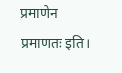प्रमाणेन प्रमाणतः इति।